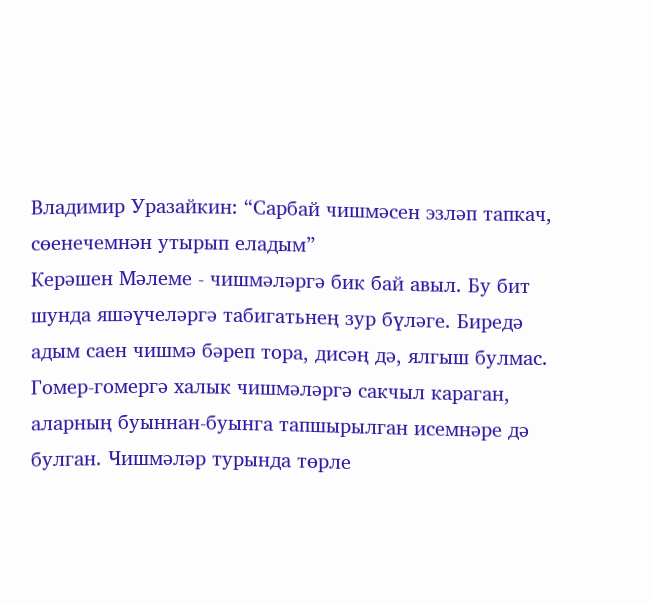Владимир Уразайкин: “Сарбай чишмәсен эзләп тапкач, сөенечемнән утырып еладым”
Керәшен Мәлеме - чишмәләргә бик бай авыл. Бу бит шунда яшәүчеләргә табигатьнең зур бүләге. Биредә адым саен чишмә бәреп тора, дисәң дә, ялгыш булмас.
Гомер-гомергә халык чишмәләргә сакчыл караган, аларның буыннан-буынга тапшырылган исемнәре дә булган. Чишмәләр турында төрле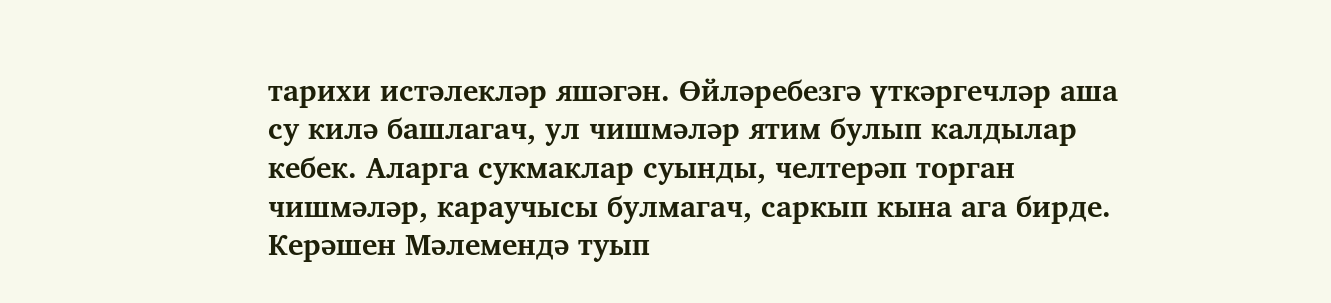тарихи истәлекләр яшәгән. Өйләребезгә үткәргечләр аша су килә башлагач, ул чишмәләр ятим булып калдылар кебек. Аларга сукмаклар суынды, челтерәп торган чишмәләр, караучысы булмагач, саркып кына ага бирде.
Керәшен Мәлемендә туып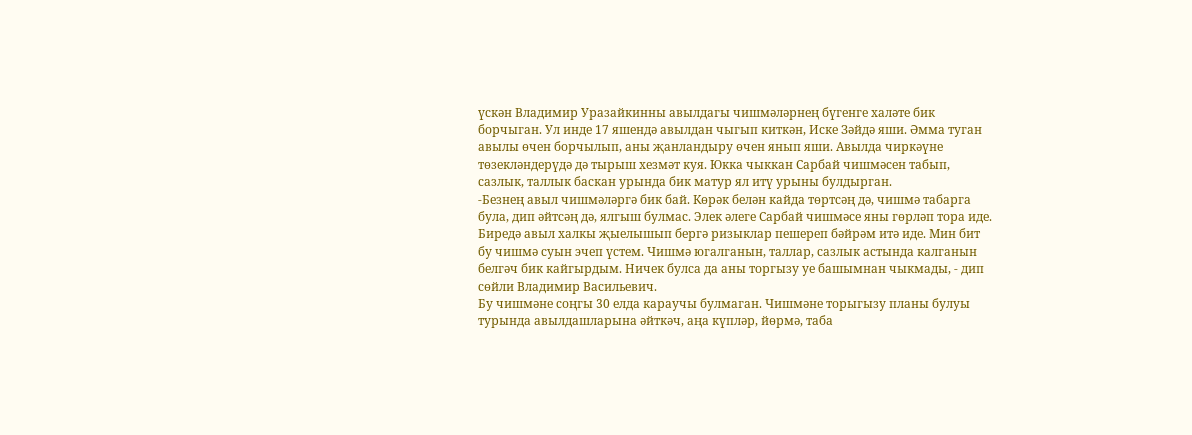үскән Владимир Уразайкинны авылдагы чишмәләрнең бүгенге халәте бик борчыган. Ул инде 17 яшендә авылдан чыгып киткән, Иске Зәйдә яши. Әмма туган авылы өчен борчылып, аны җанландыру өчен янып яши. Авылда чиркәүне төзекләндерүдә дә тырыш хезмәт куя. Юкка чыккан Сарбай чишмәсен табып, сазлык, таллык баскан урында бик матур ял итү урыны булдырган.
-Безнең авыл чишмәләргә бик бай. Көрәк белән кайда төртсәң дә, чишмә табарга була, дип әйтсәң дә, ялгыш булмас. Элек әлеге Сарбай чишмәсе яны гөрләп тора иде. Биредә авыл халкы җыелышып бергә ризыклар пешереп бәйрәм итә иде. Мин бит бу чишмә суын эчеп үстем. Чишмә югалганын, таллар, сазлык астында калганын белгәч бик кайгырдым. Ничек булса да аны торгызу уе башымнан чыкмады, - дип сөйли Владимир Васильевич.
Бу чишмәне соңгы 30 елда караучы булмаган. Чишмәне торыгызу планы булуы турында авылдашларына әйткәч, аңа күпләр, йөрмә, таба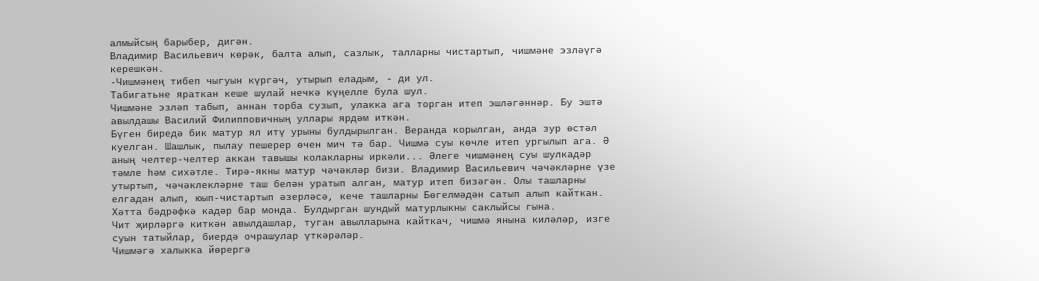алмыйсың барыбер, дигән.
Владимир Васильевич көрәк, балта алып, сазлык, талларны чистартып, чишмәне эзләүгә керешкән.
-Чишмәнең тибеп чыгуын күргәч, утырып еладым, - ди ул.
Табигатьне яраткан кеше шулай нечкә күңелле була шул.
Чишмәне эзләп табып, аннан торба сузып, улакка ага торган итеп эшләгәннәр. Бу эштә авылдашы Василий Филипповичның уллары ярдәм иткән.
Бүген биредә бик матур ял итү урыны булдырылган. Веранда корылган, анда зур өстәл куелган. Шашлык, пылау пешерер өчен мич тә бар. Чишмә суы көчле итеп ургылып ага. Ә аның челтер-челтер аккан тавышы колакларны иркәли... Әлеге чишмәнең суы шулкадәр тәмле һәм сихәтле. Тирә-якны матур чәчәкләр бизи. Владимир Васильевич чәчәкләрне үзе утыртып, чәчәклекләрне таш белән уратып алган, матур итеп бизәгән. Олы ташларны елгадан алып, юып-чистартып әзерләсә, кече ташларны Бөгелмәдән сатып алып кайткан. Хәтта бәдрәфкә кадәр бар монда. Булдырган шундый матурлыкны саклыйсы гына.
Чит җирләргә киткән авылдашлар, туган авылларына кайткач, чишмә янына киләләр, изге суын татыйлар, биердә очрашулар үткәрәләр.
Чишмәгә халыкка йөрергә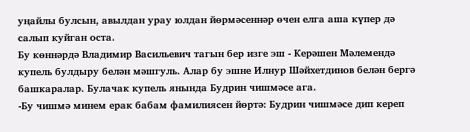уңайлы булсын, авылдан урау юлдан йөрмәсеннәр өчен елга аша күпер дә салып куйган оста.
Бу көннәрдә Владимир Васильевич тагын бер изге эш - Керәшен Мәлемендә купель булдыру белән мәшгуль. Алар бу эшне Илнур Шәйхетдинов белән бергә башкаралар. Булачак купель янында Будрин чишмәсе ага.
-Бу чишмә минем ерак бабам фамилиясен йөртә: Будрин чишмәсе дип кереп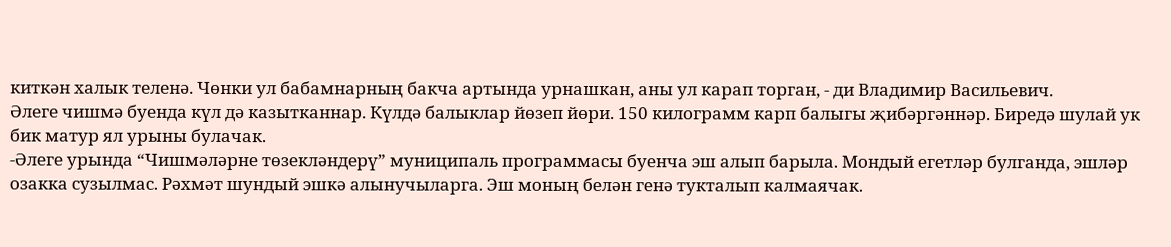киткән халык теленә. Чөнки ул бабамнарның бакча артында урнашкан, аны ул карап торган, - ди Владимир Васильевич.
Әлеге чишмә буенда күл дә казытканнар. Күлдә балыклар йөзеп йөри. 150 килограмм карп балыгы җибәргәннәр. Биредә шулай ук бик матур ял урыны булачак.
-Әлеге урында “Чишмәләрне төзекләндерү” муниципаль программасы буенча эш алып барыла. Мондый егетләр булганда, эшләр озакка сузылмас. Рәхмәт шундый эшкә алынучыларга. Эш моның белән генә тукталып калмаячак.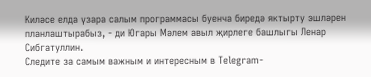Киләсе елда үзара салым программасы буенча биредә яктырту эшләрен планлаштырабыз, - ди Югары Мәлем авыл җирлеге башлыгы Ленар Сибгатуллин.
Следите за самым важным и интересным в Telegram-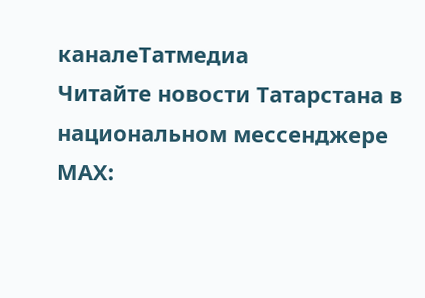каналеТатмедиа
Читайте новости Татарстана в национальном мессенджере MАХ: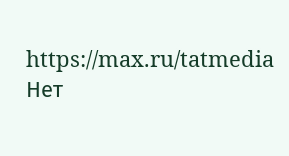https://max.ru/tatmedia
Нет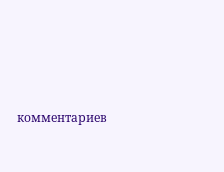комментариев